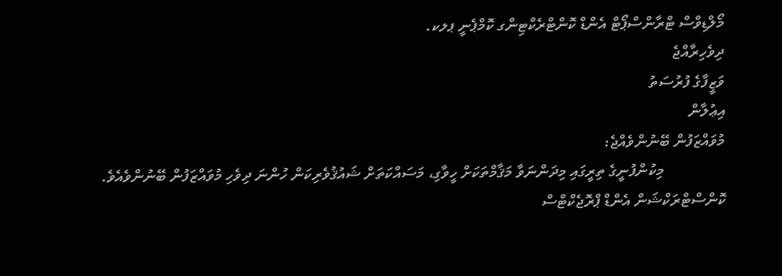މޯލްޑިވްސް ޓްރާންސްޕޯޓް އެންޑް ކޮންޓްރެކްޓިންގ ކޮމްޕެނީ ޕލކ.
ދިވެހިރާއްޖެ
ވަޒީފާގެ ފުރުސަތު
އިޢުލާން
މުވައްޒަފުން ބޭނުންވެއްޖެ:
                މިކުންފުނީގެ ތިރީގައި މިދަންނަވާ މަޤާމްތަކަށް ހީވާގި، މަސައްކަތަށް ޝައުޤުވެރިކަން ހުންނަ ދިވެހި މުވައްޒަފުން ބޭނުންވެއެވެ.
ކޮންސްޓްރަކްޝަން އެންޑް ޕްރޮޖެކްޓްސް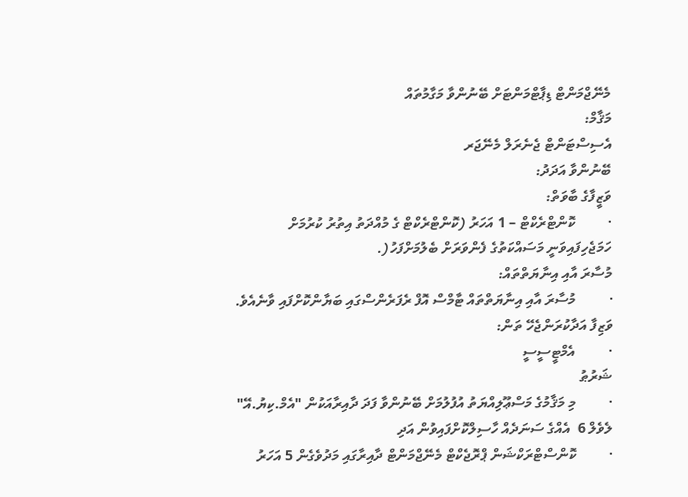މެނޭޖްމަންޓް ޑިޕާޓްމަންޓަށް ބޭނުންވާ މަގާމުތައް
މަޤާމް:
އެސިސްޓަންޓް ޖެނެރަލް މެނޭޖަރ
ބޭނުންވާ އަދަދު:
ވަޒީފާގެ ބާވަތް:
·         ކޮންޓްރެކްޓް – 1 އަހަރު (ކޮންޓްރެކްޓް ގެ މުއްދަތު އިތުރު ކުރުމަށް ހަމަޖެހިފައިވަނީ މަސައްކަތުގެ ފެންވަރަށް ބެލުމަށްފަހު(.
މުސާރަ އާއި އިނާޔަތްތައް:
·         މުސާރަ އާއި އިނާޔަތްތައް ޓާމްސް އޮފް ރެފަރެންސްގައި ބަޔާންކޮށްފައި ވާނެއެވެ.
ވަޒިފާ އަދާކުރަންޖެހޭ ތަން:
·         އެމްޓީސީސީ
ޝަރުޠު
·         މި މަޤާމުގެ މަސްޢޫލިއްޔަތު އުފުލުމަށް ބޭނުންވާ ފަދަ ދާއިރާއަކުން "އެމް.ކިޔު.އޭ" ލެވެލް 6  އެއްގެ ސަނަދެއް ހާސިލްކޮށްފައިވުން އަދި
·         ކޮންސްޓްރަކްޝަން ޕްރޮޖެކްޓް މެނޭޖްމަންޓް ދާއިރާގައި މަދުވެގެން 5 އަހަރު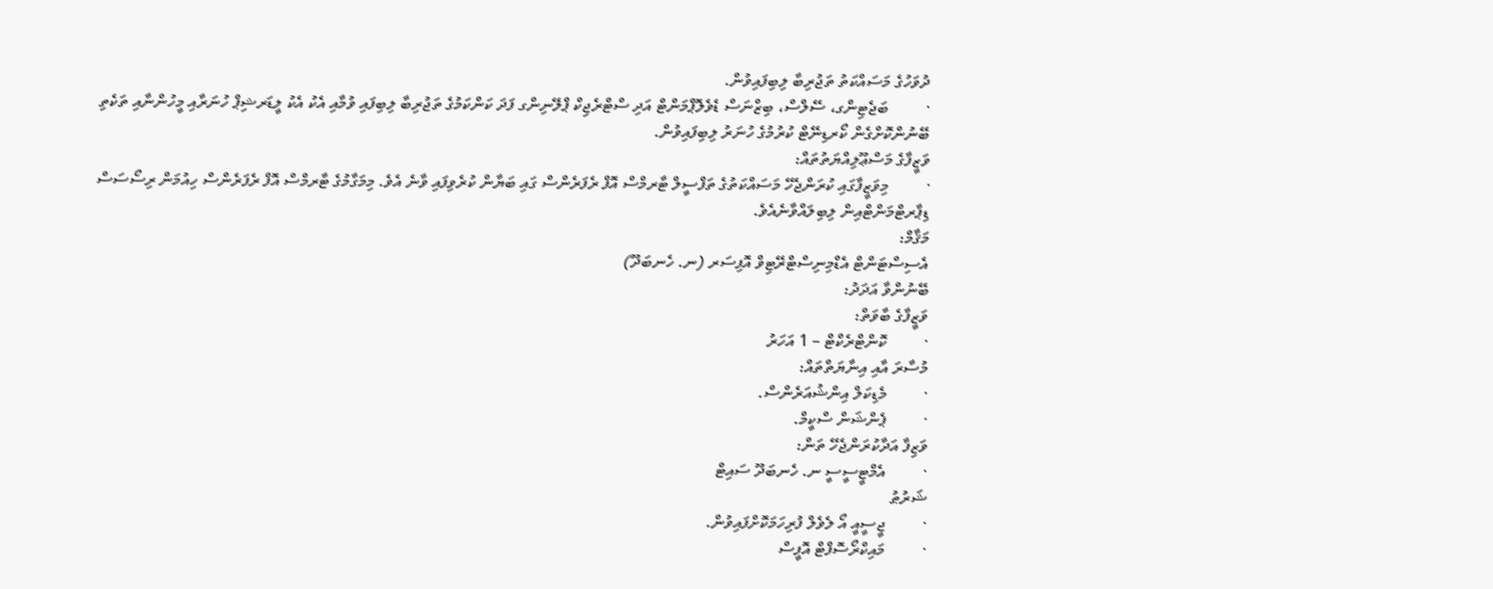ދުވަހުގެ މަސައްކަތު ތަޖުރިބާ ލިބިފައިވުން.
·         ބަޖެޓިންގ، ސޭލްސް، ބިޒްނަސް ޑެވެލޮޕްމަންޓް އަދި ސްޓްރެޖިކް ޕްލޭނިންގ ފަދަ ކަންކަމުގެ ތަޖުރިބާ ލިބިފައި ވުމާއި އެކު އެކު ލީޑަރޝިޕް ހުނަރާއި މީހުންނާއި ތަކެތި ބޭނުންކޮށްގެން ކޯރޑިނޭޓް ކުރުމުގެ ހުނަރު ލިބިފައިވުން.
ވަޒީފާގެ މަސްޢޫލިއްޔަތުތައް:
·         މިވަޒީފާގައި ކުރަންޖެހޭ މަސައްކަތުގެ ތަފްސީލް ޓާރމްސް އޮފް ރެފަރެންސް ގައި ބަޔާން ކުރެވިފައި ވާނެ އެވެ. މިމަގާމުގެ ޓާރމްސް އޮފް ރެފަރެންސް ހިއުމަން ރިސޯސަސް ޑިޕާރޓްމަންޓްއިން ލިބިލައްވާނެއެވެ.
މަޤާމް:
އެސިސްޓަންޓް އެޑްމިނިސްޓްރޭޓިވް އޮފިސަރ (ނ. ހެނބަދޫ)
ބޭނުންވާ އަދަދު:
ވަޒީފާގެ ބާވަތް:
·         ކޮންޓްރެކްޓް – 1 އަހަރު
މުސާރަ އާއި އިނާޔަތްތައް:
·         މެޑިކަލް އިންޝުއަރެންސް.
·         ޕެންޝަން ސްކީމް.
ވަޒިފާ އަދާކުރަންޖެހޭ ތަން:
·         އެމްޓީސީސީ ނ. ހެނބަދޫ ސައިޓް
ޝަރުޠު
·         ޖީސީއީ އޯ ލެވެލް ފުރިހަމަކޮށްފައިވުން.
·         މައިކްރޯސޮފްޓް އޮފީސް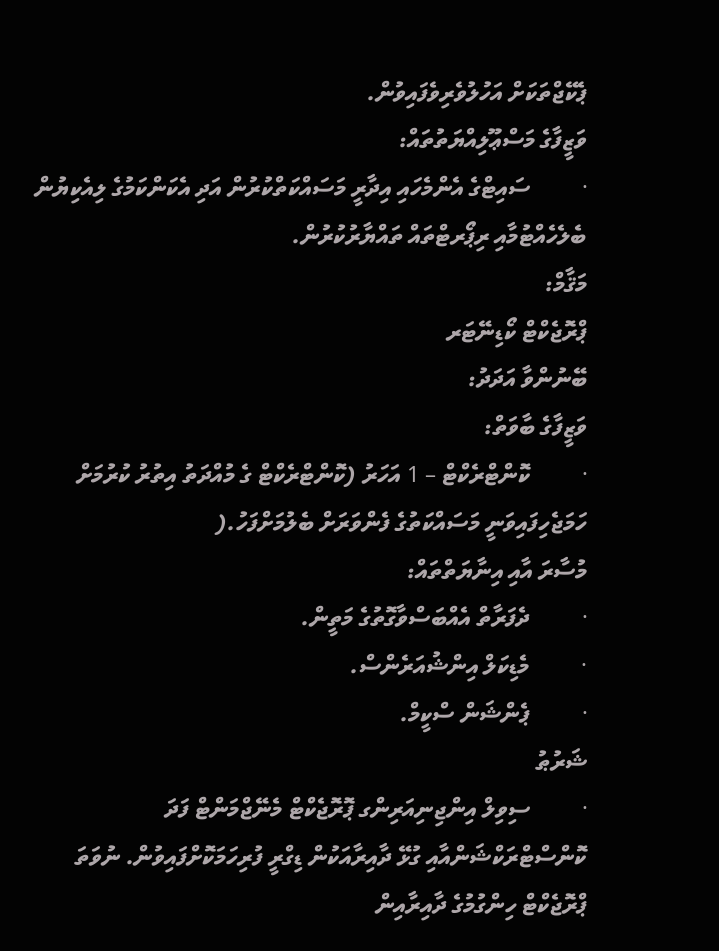ޕެކޭޖްތަކަށް އަހުލުވެރިވެފައިވުން.
ވަޒީފާގެ މަސްޢޫލިއްޔަތުތައް:
·         ސައިޓްގެ އެންމެހައި އިދާރީ މަސައްކަތްކުރުން އަދި އެކަންކަމުގެ ލިއެކިޔުން ބެލެހެއްޓުމާއި ރިޕޯރޓްތައް ތައްޔާރުކުރުން.
މަޤާމް:
ޕްރޮޖެކްޓް ކޯޑިނޭޓަރ
ބޭނުންވާ އަދަދު:
ވަޒީފާގެ ބާވަތް:
·         ކޮންޓްރެކްޓް – 1 އަހަރު (ކޮންޓްރެކްޓް ގެ މުއްދަތު އިތުރު ކުރުމަށް ހަމަޖެހިފައިވަނީ މަސައްކަތުގެ ފެންވަރަށް ބެލުމަށްފަހު.(
މުސާރަ އާއި އިނާޔަތްތައް:
·         ދެފަރާތް އެއްބަސްވާގޮތުގެ މަތީން.
·         މެޑިކަލް އިންޝުއަރެންސް.
·         ޕެންޝަން ސްކީމް.
ޝަރުޠު
·         ސިވިލް އިންޖިނިއަރިންގ ޕޮރޮޖެކްޓް މެނޭޖްމަންޓް ފަދަ ކޮންސްޓްރަކްޝަންއާއި ގުޅޭ ދާއިރާއަކުން ޑިގްރީ ފުރިހަމަކޮށްފައިވުން. ނުވަތަ ޕްރޮޖެކްޓް ހިންގުމުގެ ދާއިރާއިން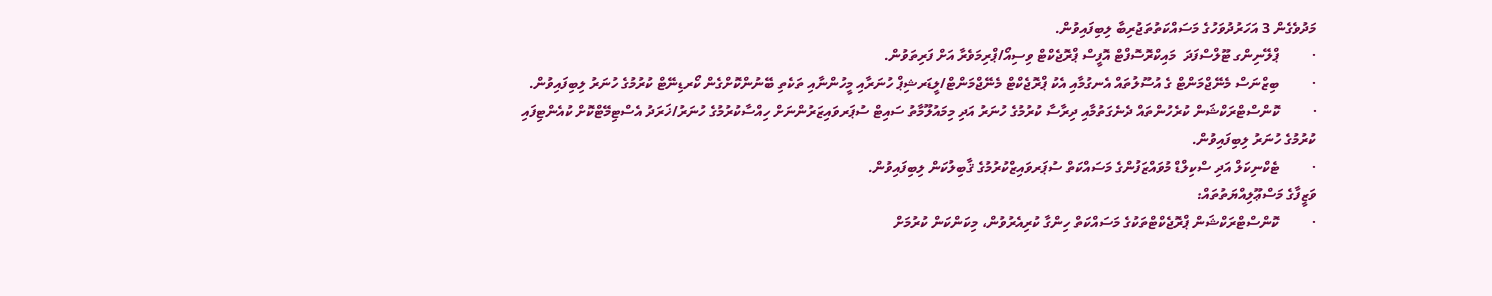މަދުވެގެން 3 އަހަރުދުވަހުގެ މަސައްކަތުތަޖުރިބާ ލިބިފައިވުން.
·         ޕްލޭނިންގ ޓޫލްސްފަދަ  މައިކްރޮސޮފްޓް އޮފީސް ޕްރޮޖެކްޓް ވިސިއޯ/ޕްރިމަވެރާ އަށް ފަރިތަވުން.
·         ބިޒްނަސް މެނޭޖްމަންޓް ގެ އުސޫލުތައް އެނގުމާއި އެކު ޕްރޮޖެކްޓް މެނޭޖްމަންޓް/ލީޑަރޝިޕް ހުނަރާއި މީހުންނާއި ތަކެތި ބޭނުންކޮށްގެން ކޯރޑިނޭޓް ކުރުމުގެ ހުނަރު ލިބިފައިވުން.
·         ކޮންސްޓްރަކްޝަން ކުރެހުންތައް ދެނެގަތުމާއި ދިރާސާ ކުރުމުގެ ހުނަރު އަދި މިމައުލޫމާތު ސައިޓް ސުޕަރވައިޒަރުންނަށް ހިއްސާކުރުމުގެ ހުނަރު/ޚަރަދު އެސްޓިމޭޓްކޮށް ކުއެންޓިފައި ކުރުމުގެ ހުނަރު ލިބިފައިވުން.
·         ޓެކްނިކަލް އަދި ސްކިލްޑް މުވައްޒަފުންގެ މަސައްކަތް ސުޕަރވައިޒްކުރުމުގެ ޤާބިލުކަން ލިބިފައިވުން.
ވަޒީފާގެ މަސްޢޫލިއްޔަތުތައް:
·         ކޮންސްޓްރަކްޝަން ޕްރޮޖެކްޓްތަކުގެ މަސައްކަތް ހިންގާ ކުރިއެރުވުން، މިކަންކަން ކުރުމަށް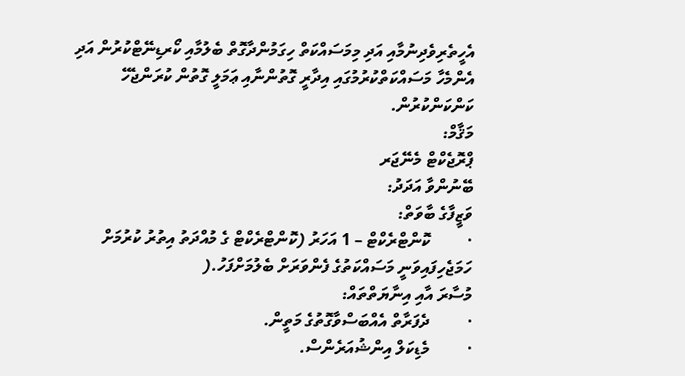އެހީތެރިވެދިނުމާއި އަދި މިމަސައްކަތް ހިގަމުންދާގޮތް ބެލުމާއި ކޯރޑިނޭޓްކުރުން އަދި  އެންމެހާ މަސައްކަތްކުރުމުގައި އިދާރީ ގޮތުންނާއި ޢަމަލީ ގޮތުން ކުރަންޖެހޭ ކަންކަންކުރުން.
މަޤާމް:
ޕްރޮޖެކްޓް މެނޭޖަރ
ބޭނުންވާ އަދަދު:
ވަޒީފާގެ ބާވަތް:
·         ކޮންޓްރެކްޓް – 1 އަހަރު (ކޮންޓްރެކްޓް ގެ މުއްދަތު އިތުރު ކުރުމަށް ހަމަޖެހިފައިވަނީ މަސައްކަތުގެ ފެންވަރަށް ބެލުމަށްފަހު.(
މުސާރަ އާއި އިނާޔަތްތައް:
·         ދެފަރާތް އެއްބަސްވާގޮތުގެ މަތީން.
·         މެޑިކަލް އިންޝުއަރެންސް.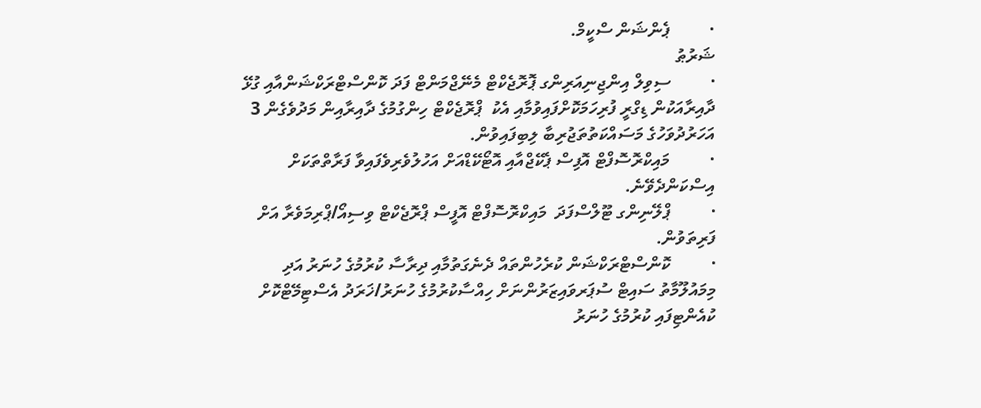·         ޕެންޝަން ސްކީމް.
ޝަރުޠު
·         ސިވިލް އިންޖިނިއަރިންގ ޕޮރޮޖެކްޓް މެނޭޖްމަންޓް ފަދަ ކޮންސްޓްރަކްޝަންއާއި ގުޅޭ ދާއިރާއަކުން ޑިގްރީ ފުރިހަމަކޮށްފައިވުމާއި އެކު  ޕްރޮޖެކްޓް ހިންގުމުގެ ދާއިރާއިން މަދުވެގެން 3 އަހަރުދުވަހުގެ މަސައްކަތުތަޖުރިބާ ލިބިފައިވުން.
·         މައިކްރޮސޮފްޓް އޮފިސް ޕެކޭޖްއާއި އޮޓޯކޭޑްއަށް އަހުލުވެރިވެފައިވާ ފަރާތްތަކަށް އިސްކަންދެވޭނެ.
·         ޕްލޭނިންގ ޓޫލްސްފަދަ  މައިކްރޮސޮފްޓް އޮފީސް ޕްރޮޖެކްޓް ވިސިއޯ/ޕްރިމަވެރާ އަށް ފަރިތަވުން.
·         ކޮންސްޓްރަކްޝަން ކުރެހުންތައް ދެނެގަތުމާއި ދިރާސާ ކުރުމުގެ ހުނަރު އަދި މިމައުލޫމާތު ސައިޓް ސުޕަރވައިޒަރުންނަށް ހިއްސާކުރުމުގެ ހުނަރު/ޚަރަދު އެސްޓިމޭޓްކޮށް ކުއެންޓިފައި ކުރުމުގެ ހުނަރު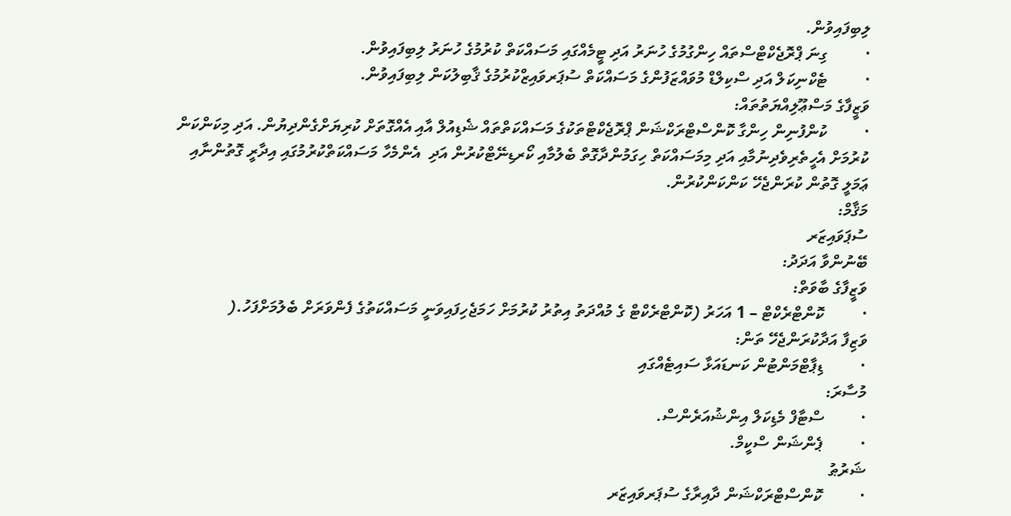ލިބިފައިވުން.
·         ގިނަ ޕްރޮޖެކްޓްސްތައް ހިންގުމުގެ ހުނަރު އަދި ޓީމެއްގައި މަސައްކަތް ކުރުމުގެ ހުނަރު ލިބިފައިވުން.
·         ޓެކްނިކަލް އަދި ސްކިލްޑް މުވައްޒަފުންގެ މަސައްކަތް ސުޕަރވައިޒްކުރުމުގެ ޤާބިލުކަން ލިބިފައިވުން.
ވަޒީފާގެ މަސްޢޫލިއްޔަތުތައް:
·         ކުންފުނިން ހިންގާ ކޮންސްޓްރަކްޝަން ޕްރޮޖެކްޓްތަކުގެ މަސައްކަތްތައް ޝެޑިއުލް އާއި އެއްގޮތަށް ކުރިޔަށްގެންދިޔުން. އަދި މިކަންކަން ކުރުމަށް އެހީތެރިވެދިނުމާއި އަދި މިމަސައްކަތް ހިގަމުންދާގޮތް ބެލުމާއި ކޯރޑިނޭޓްކުރުން އަދި  އެންމެހާ މަސައްކަތްކުރުމުގައި އިދާރީ ގޮތުންނާއި ޢަމަލީ ގޮތުން ކުރަންޖެހޭ ކަންކަންކުރުން.
މަޤާމް:
ސުޕަވައިޒަރ
ބޭނުންވާ އަދަދު:
ވަޒީފާގެ ބާވަތް:
·         ކޮންޓްރެކްޓް – 1 އަހަރު (ކޮންޓްރެކްޓް ގެ މުއްދަތު އިތުރު ކުރުމަށް ހަމަޖެހިފައިވަނީ މަސައްކަތުގެ ފެންވަރަށް ބެލުމަށްފަހު.(
ވަޒިފާ އަދާކުރަންޖެހޭ ތަން:
·         ޑިޕާޓްމަންޓުން ކަނޑައަޅާ ސައިޓެއްގައި
މުސާރަ:
·         ސްޓާފް މެޑިކަލް އިންޝުއަރެންސް.
·         ޕެންޝަން ސްކީމް.
ޝަރުޠު
·         ކޮންސްޓްރަކްޝަން ދާއިރާގެ ސުޕަރވައިޒަރ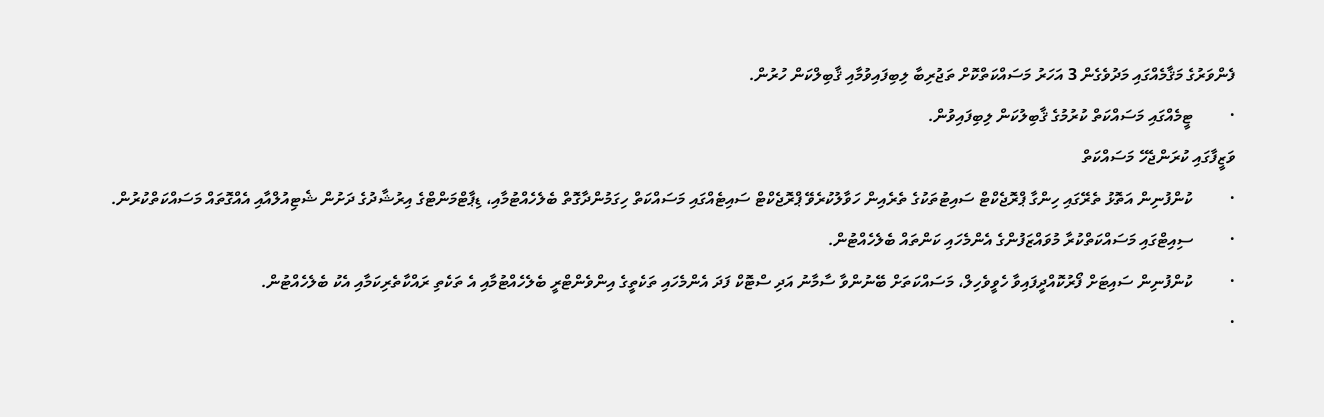ފެންވަރުގެ މަޤާމެއްގައި މަދުވެގެން 3 އަހަރު މަސައްކަތްކޮށް ތަޖުރިބާ ލިބިފައިވުމާއި ޤާބިލްކަން ހުރުން.
·         ޓީމެއްގައި މަސައްކަތް ކުރުމުގެ ޤާބިލުކަން ލިބިފައިވުން.
ވަޒީފާގައި ކުރަންޖެހޭ މަސައްކަތް
·         ކުންފުނިން އަތޮޅު ތެރޭގައި ހިންގާ ޕްރޮޖެކްޓް ސައިޓުތަކުގެ ތެރެއިން ހަވާލުކުރެވޭ ޕްރޮޖެކްޓް ސައިޓެއްގައި މަސައްކަތް ހިގަމުންދާގޮތް ބެލެހެއްޓުމާއި، ޑިޕާޓްމަންޓްގެ އިރުޝާދުގެ ދަށުން ޝެޓިއުލްއާއި އެއްގޮތައް މަސައްކަތްކުރުން.
·         ސިއިޓްގައި މަސައްކަތްކުރާ މުވައްޒަފުންގެ އެންމެހައި ކަންތައް ބެލެހެއްޓުން.
·         ކުންފުނިން ސައިޓަށް ފޯރުކޮއްދީފައިވާ ހެވީވެހިލް، މަސައްކަތަށް ބޭނުންވާ ސާމާނު އަދި ސްޓޮކް ފަދަ އެންމެހައި ތަކެތީގެ އިންވެންޓްރީ ބެލެހެއްޓުމާއި އެ ތަކެތި ރައްކާތެރިކަމާއި އެކު ބެލެހެއްޓުން.
·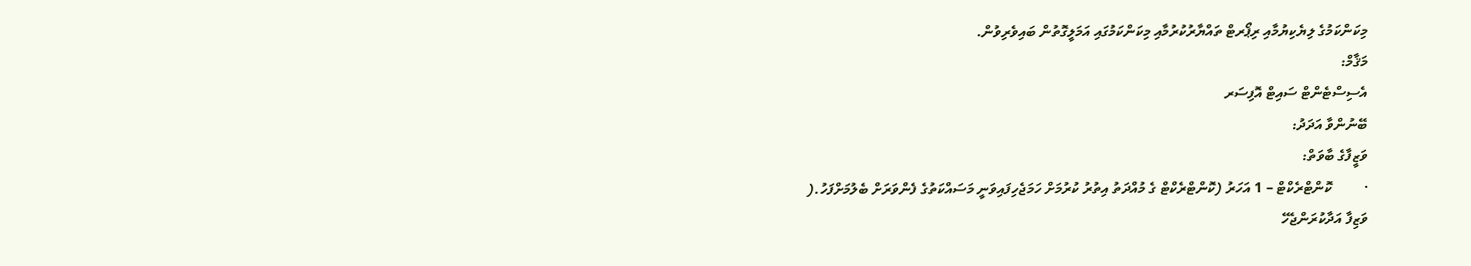މިކަންކަމުގެ ލިޔެކިޔުމާއި ރިޕޯރޓް ތައްޔާރުކުރުމާއި މިކަންކަމުގައި އަމަލީގޮތުން ބައިވެރިވުން.
މަޤާމް:
އެސިސްޓެންޓް ސައިޓް އޮފިސަރ
ބޭނުންވާ އަދަދު:
ވަޒީފާގެ ބާވަތް:
·         ކޮންޓްރެކްޓް – 1 އަހަރު (ކޮންޓްރެކްޓް ގެ މުއްދަތު އިތުރު ކުރުމަށް ހަމަޖެހިފައިވަނީ މަސައްކަތުގެ ފެންވަރަށް ބެލުމަށްފަހު.(
ވަޒިފާ އަދާކުރަންޖެހޭ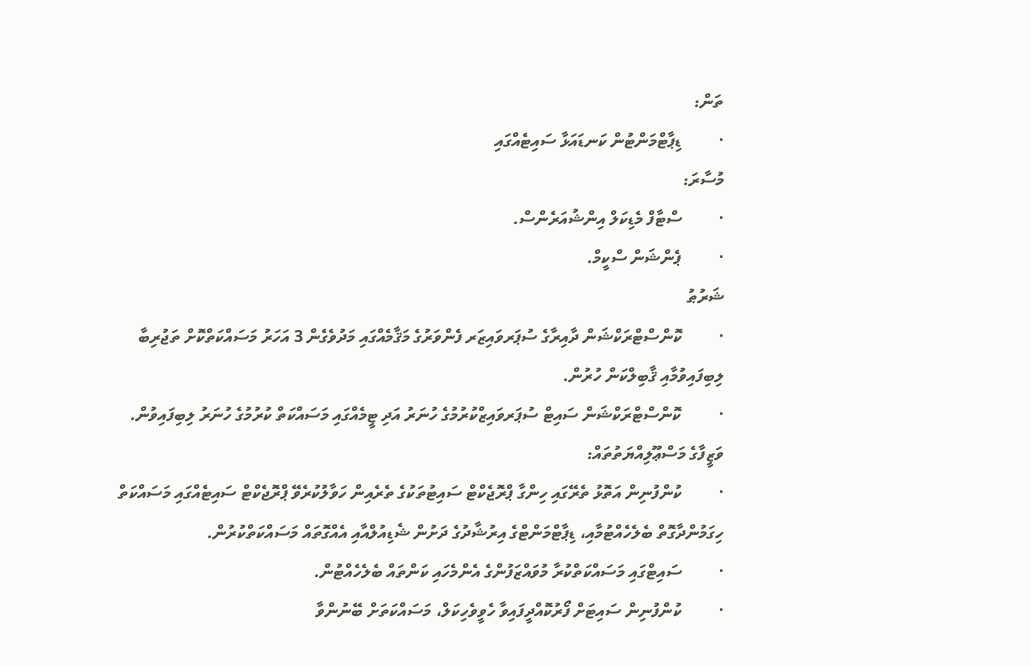ތަން:
·         ޑިޕާޓްމަންޓުން ކަނޑައަޅާ ސައިޓެއްގައި
މުސާރަ:
·         ސްޓާފް މެޑިކަލް އިންޝުއަރެންސް.
·         ޕެންޝަން ސްކީމް.
ޝަރުޠު
·         ކޮންސްޓްރަކްޝަން ދާއިރާގެ ސުޕަރވައިޒަރ ފެންވަރުގެ މަޤާމެއްގައި މަދުވެގެން 3 އަހަރު މަސައްކަތްކޮށް ތަޖުރިބާ ލިބިފައިވުމާއި ޤާބިލްކަން ހުރުން.
·         ކޮންސްޓްރަކްޝަން ސައިޓް ސުޕަރވައިޒްކުރުމުގެ ހުނަރު އަދި ޓީމެއްގައި މަސައްކަތް ކުރުމުގެ ހުނަރު ލިބިފައިވުން.
ވަޒީފާގެ މަސްޢޫލިއްޔަތުތައް:
·         ކުންފުނިން އަތޮޅު ތެރޭގައި ހިންގާ ޕްރޮޖެކްޓް ސައިޓުތަކުގެ ތެރެއިން ހަވާލުކުރެވޭ ޕްރޮޖެކްޓް ސައިޓެއްގައި މަސައްކަތް ހިގަމުންދާގޮތް ބެލެހެއްޓުމާއި، ޑިޕާޓްމަންޓްގެ އިރުޝާދުގެ ދަށުން ޝެޑިއުލްއާއި އެއްގޮތައް މަސައްކަތްކުރުން.
·         ސައިޓްގައި މަސައްކަތްކުރާ މުވައްޒަފުންގެ އެންމެހައި ކަންތައް ބެލެހެއްޓުން.
·         ކުންފުނިން ސައިޓަށް ފޯރުކޮއްދީފައިވާ ހެވީވެހިކަލް، މަސައްކަތަށް ބޭނުންވާ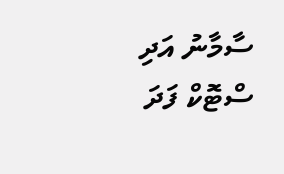ސާމާނު އަދި ސްޓޮކް ފަދަ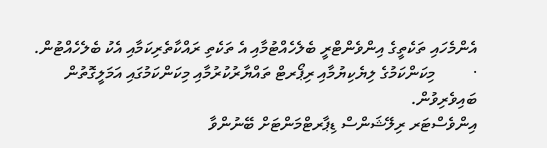އެންމެހައި ތަކެތީގެ އިންވެންޓްރީ ބެލެހެއްޓުމާއި އެ ތަކެތި ރައްކާތެރިކަމާއި އެކު ބެލެހެއްޓުން.
·         މިކަންކަމުގެ ލިޔެކިޔުމާއި ރިޕޯރޓް ތައްޔާރުކުރުމާއި މިކަންކަމުގައި އަމަލީގޮތުން ބައިވެރިވުން.
އިންވެސްޓަރ ރިލޭޝަންސް ޑިޕާރޓްމަންޓަށް ބޭނުންވާ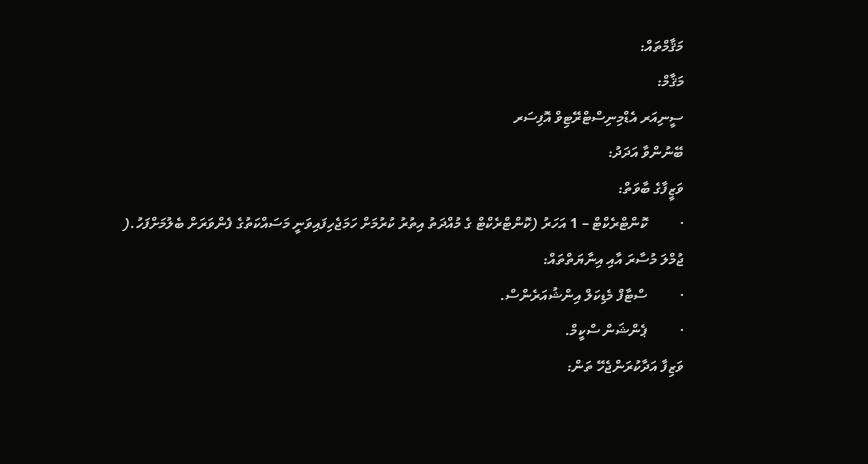މަޤާމްތައް:
މަޤާމް:
ސީނިއަރ އެޑްމިނިސްޓްރޭޓިވް އޮފިސަރ
ބޭނުންވާ އަދަދު:
ވަޒީފާގެ ބާވަތް:
·         ކޮންޓްރެކްޓް – 1 އަހަރު (ކޮންޓްރެކްޓް ގެ މުއްދަތު އިތުރު ކުރުމަށް ހަމަޖެހިފައިވަނީ މަސައްކަތުގެ ފެންވަރަށް ބެލުމަށްފަހު.(
ޖުމްލަ މުސާރަ އާއި އިނާޔަތްތައް:
·         ސްޓާފް މެޑިކަލް އިންޝުއަރެންސް.
·         ޕެންޝަން ސްކީމް.
ވަޒިފާ އަދާކުރަންޖެހޭ ތަން: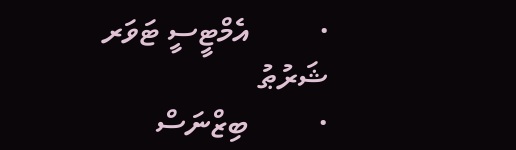·         އެމްޓީސީ ޓަވަރ
ޝަރުޠު
·         ބިޒްނަސް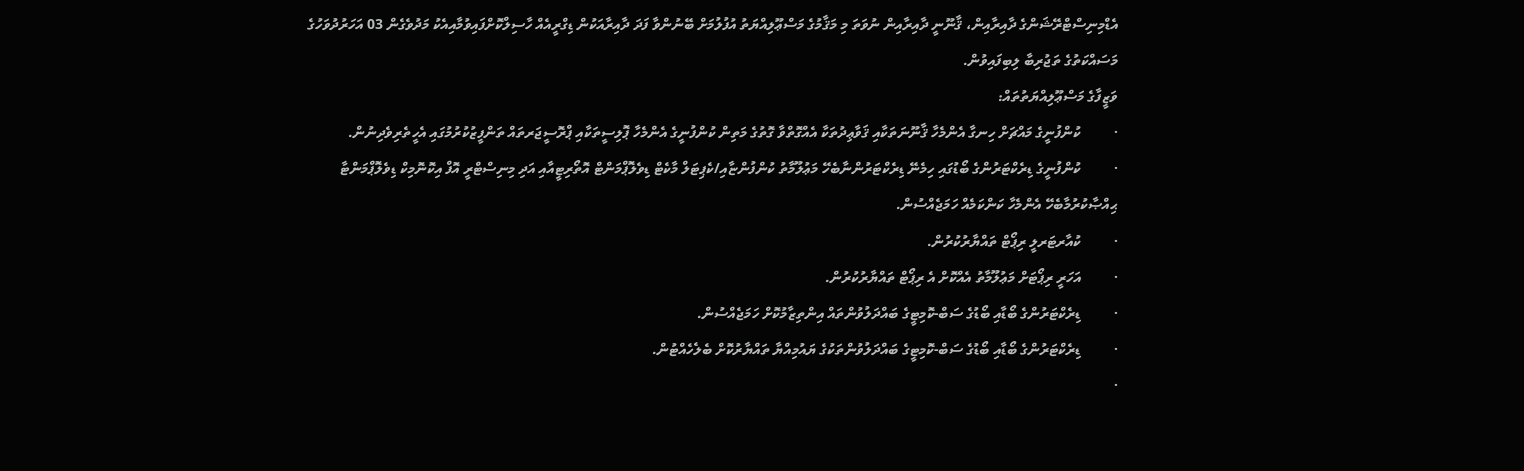އެޑްމިނިސްޓްރޭޝަންގެ ދާއިރާއިން، ޤާނޫނީ ދާއިރާއިން ނުވަތަ މި މަޤާމުގެ މަސްޢޫލިއްޔަތު އުފުލުމަށް ބޭނުންވާ ފަދަ ދާއިރާއަކުން ޑިގްރީއެއް ހާސިލްކޮށްފައިވުމާއިއެކު މަދުވެގެން 03 އަހަރުދުވަހުގެ މަސައްކަތުގެ ތަޖުރިބާ ލިބިފައިވުން.
ވަޒީފާގެ މަސްޢޫލިއްޔަތުތައް:
·         ކުންފުނީގެ މައްޗަށް ހިނގާ އެންމެހާ ޤާނޫނަތަކާއި ޤަވާޢިދުތަކާ އެއްގޮތްވާ ގޮތުގެ މަތިން ކުންފުނީގެ އެންމެހާ ޕޮލިސީތަކާއި ޕްރޮސީޖަރތައް ތަންފީޒުކުރުމުގައި އެހީތެރިވެދިނުން.
·         ކުންފުނީގެ ޑިރެކްޓަރުންގެ ބޯޑުގައި ހިމެނޭ ޑިރެކްޓަރުންނާބެހޭ މަޢުލޫމާތު ކުންފުންޏާއި/ކެޕިޓަލް މާކެޓް ޑިވެލޮޕްމަންޓް އޮތޯރިޓީއާއި އަދި މިނިސްޓްރީ އޮފް އިކޮނޮމިކް ޑިވެލޮޕްމަންޓާ ޙިއްޞާކުރުމާބެހޭ އެންމެހާ ކަންކަމެއް ހަމަޖެއްސުން.
·         ކުއާރޓަރލީ ރިޕޯޓް ތައްޔާރުކުރުން.
·         އަހަރީ ރިޕޯޓަށް މަޢުލޫމާތު އެއްކޮށް އެ ރިޕޯޓް ތައްޔާރުކުރުން.
·         ޑިރެކްޓަރުންގެ ބޯޑާއި ބޯޑުގެ ސަބް-ކޮމިޓީގެ ބައްދަލުވުންތައް އިންތިޒާމުކޮށް ހަމަޖެއްސުން.
·         ޑިރެކްޓަރުންގެ ބޯޑާއި ބޯޑުގެ ސަބް-ކޮމިޓީގެ ބައްދަލުވުންތަކުގެ ޔައުމިއްޔާ ތައްޔާރުކޮށް ބެލެހެއްޓުން.
·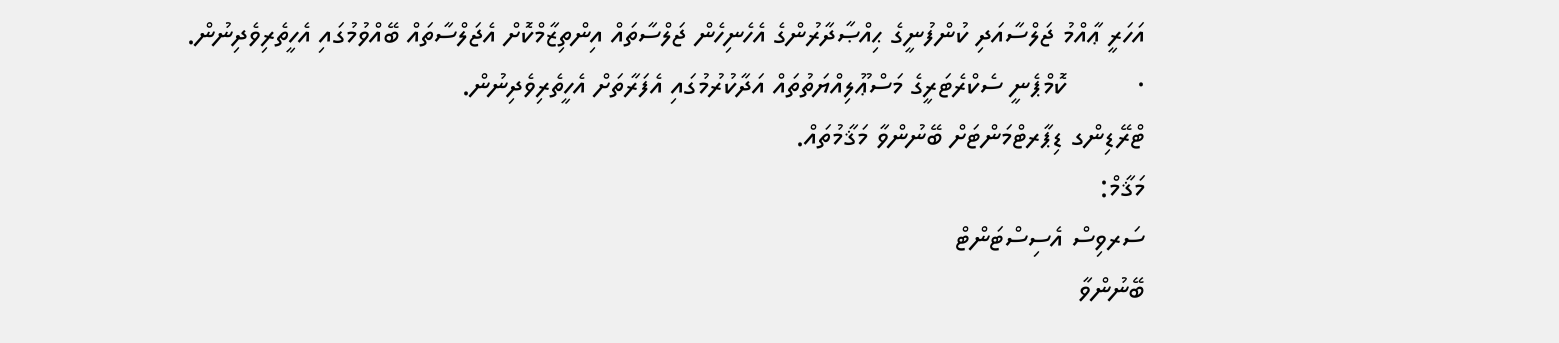އަހަރީ ޢާއްމު ޖަލްސާއަދި ކުންފުނީގެ ޙިއްޞާދާރުންގެ އެހެނިހެން ޖަލްސާތައް އިންތިޒާމްކޮށް އެޖަލްސާތައް ބޭއްވުމުގައި އެހީތެރިވެދިނުން.
·         ކޮމްޕެނީ ސެކްރެޓަރީގެ މަސްޢޫލިއްޔަތުތައް އަދާކުރުމުގައި އެފަރާތަށް އެހީތެރިވެދިނުން.
ޓްރޭޑިންގ ޑިޕާރޓްމަންޓަށް ބޭނުންވާ މަޤާމުތައް.
މަޤާމް:
ސަރވިސް އެސިސްޓަންޓް
ބޭނުންވާ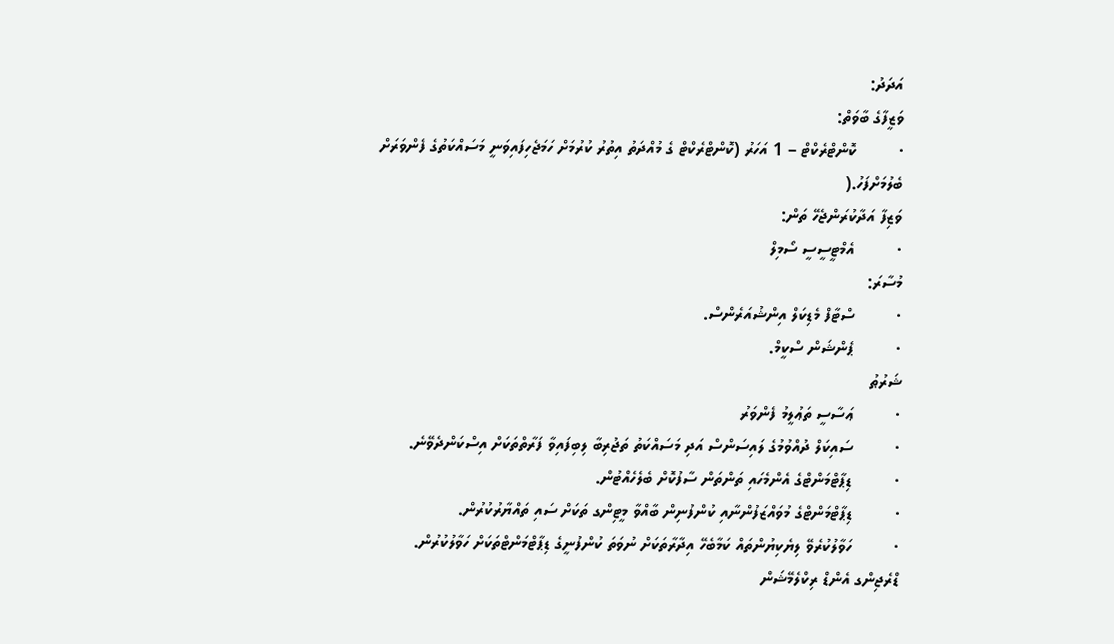އަދަދު:
ވަޒީފާގެ ބާވަތް:
·         ކޮންޓްރެކްޓް – 1 އަހަރު (ކޮންޓްރެކްޓް ގެ މުއްދަތު އިތުރު ކުރުމަށް ހަމަޖެހިފައިވަނީ މަސައްކަތުގެ ފެންވަރަށް ބެލުމަށްފަހު.(
ވަޒިފާ އަދާކުރަންޖެހޭ ތަން:
·         އެމްޓީސީސީ ސޯމިލް
މުސާރަ:
·         ސްޓާފް މެޑިކަލް އިންޝުއަރެންސް.
·         ޕެންޝަން ސްކީމް.
ޝަރުޠު
·         ޢަސާސީ ތަޢުލީމު ފެންވަރު
·         ސައިކަލް ދުއްވުމުގެ ލައިސަންސް އަދި މަސައްކަތު ތަޖުރިބާ ލިބިފައިވާ ފަރާތްތަކަށް އިސްކަންދެވޭނެ.
·         ޑިޕާޓްމަންޓްގެ އެންމެހައި ތަންތަން ސާފުކޮށް ބެލެހެއްޓުން.
·         ޑިޕާޓްމަންޓްގެ މުވައްޒަފުންނާއި ކުންފުނިން ބާއްވާ މީޓިންގ ތަކަށް ސައި ތައްޔާރުކުރުން.
·         ހަވާލުކުރެވޭ ލިޔެކިޔުންތައް ކަމާބެހޭ އިދާރާތަކަށް ނުވަތަ ކުންފުނީގެ ޑިޕާޓްމަންޓްތަކަށް ހަވާލުކުރުން.
ޑްރެޖިންގ އެންޑް ރިކްލެމޭޝަން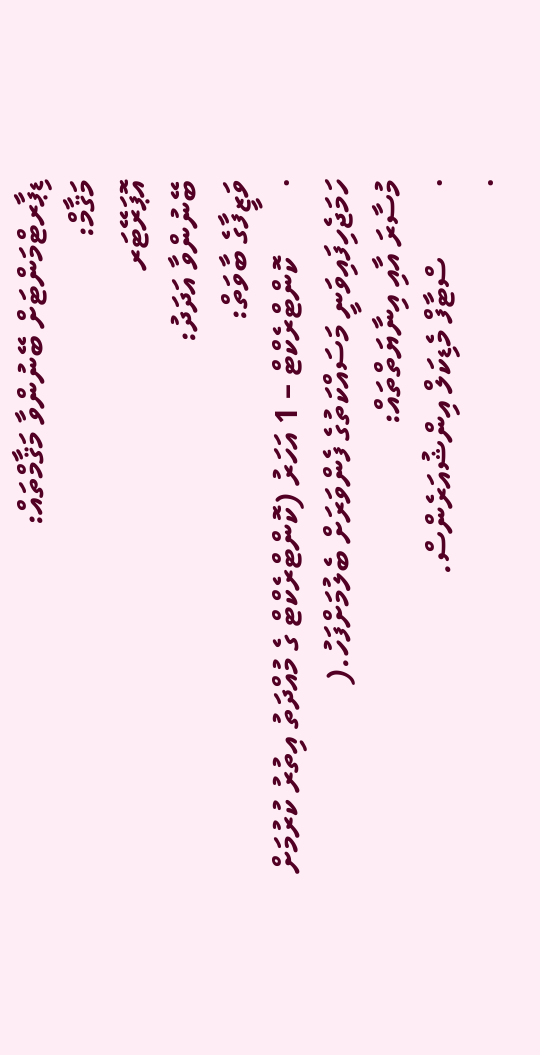ޑިޕާރޓްމަންޓަށް ބޭނުންވާ މަޤާމްތައް:
މަޤާމް:
އޮޕަރޭޓަރ
ބޭނުންވާ އަދަދު:
ވަޒީފާގެ ބާވަތް:
·         ކޮންޓްރެކްޓް – 1 އަހަރު (ކޮންޓްރެކްޓް ގެ މުއްދަތު އިތުރު ކުރުމަށް ހަމަޖެހިފައިވަނީ މަސައްކަތުގެ ފެންވަރަށް ބެލުމަށްފަހު.(
މުސާރަ އާއި އިނާޔަތްތައް:
·         ސްޓާފް މެޑިކަލް އިންޝުއަރެންސް.
·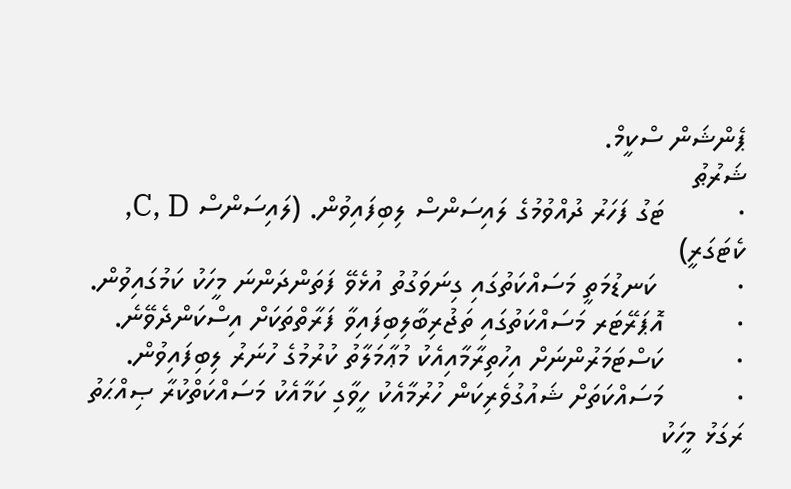ޕެންޝަން ސްކީމް.
ޝަރުޠު
·         ޓަގު ފަހަރު ދުއްވުމުގެ ލައިސަންސް ލިބިފައިވުން. (ލައިސަންސް C, D, ކެޓަގަރީ)
·          ކަނޑުމަތީ މަސައްކަތުގައި ގިނަވަގުތު އުޅެވޭ ފަތަންދަންނަ މީހަކު ކަމުގައިވުން.
·         އޮޕަރޭޓަރ މަސައްކަތުގައި ތަޖުރިބާލިބިފައިވާ ފަރާތްތަކަށް އިސްކަންދެވޭނެ.
·         ކަސްޓަމަރުންނަށް އިހުތިރާމާއިއެކު މުޢާމަލާތު ކުރުމުގެ ހުނަރު ލިބިފައިވުން.
·         މަސައްކަތަށް ޝައުގުވެރިކަން ހުރުމާއެކު ހީވާގި ކަމާއެކު މަސައްކަތްކުރާ ޞިއްޙަތު ރަގަޅު މީހަކު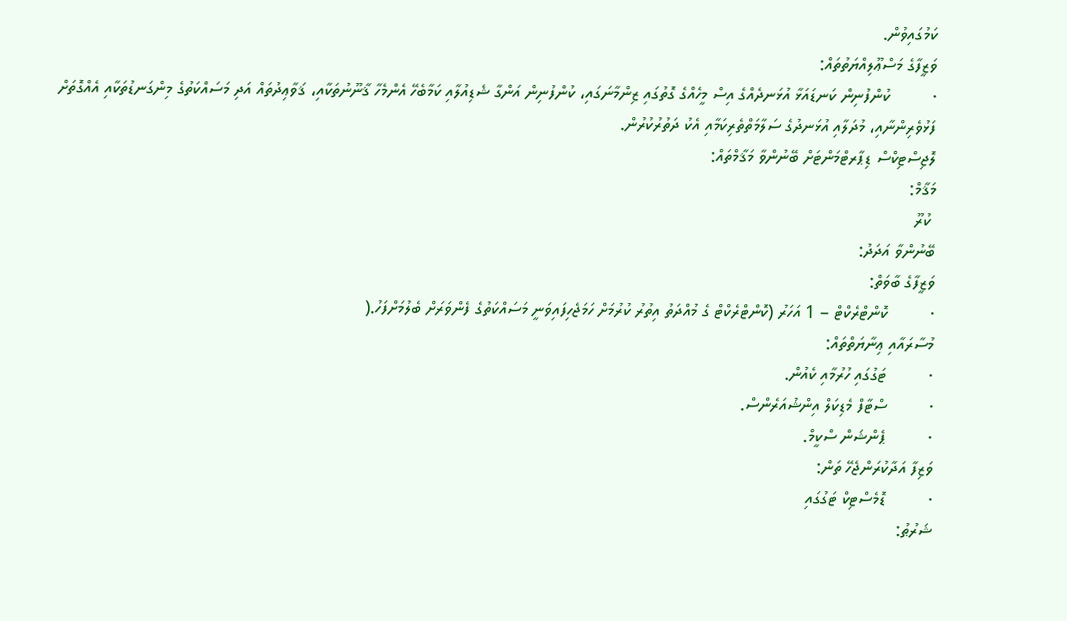ކަމުގައިވުން.
ވަޒީފާގެ މަސްޢޫލިއްޔަތުތައް:
·         ކުންފުނިން ކަނޑައަޅާ އުޅަނދެއްގެ އިސް މީހެއްގެ ގޮތުގައި ޒިންމާނަގައި، ކުންފުނިން އަންގާ ޝެޑިއުލާއި ކަމާބެހޭ އެންމެހާ ޤާނޫނުތަކާއި، ޤަވާޢިދުތައް އަދި މަސައްކަތުގެ މިންގަނޑުތަކާއި އެއްގޮތަށް ފަޅުވެރިންނާއި، މުދަލާއި އުޅަނދުގެ ސަލާމަތްތެރިކަމާއި އެކު ދަތުރުކުރުން.
ލޮޖިސްޓިކްސް ޑިޕާރޓްމަންޓަށް ބޭނުންވާ މަޤާމްތައް:
މަޤާމް:
 ކުރޫ
ބޭނުންވާ އަދަދު:
ވަޒީފާގެ ބާވަތް:
·         ކޮންޓްރެކްޓް – 1 އަހަރު (ކޮންޓްރެކްޓް ގެ މުއްދަތު އިތުރު ކުރުމަށް ހަމަޖެހިފައިވަނީ މަސައްކަތުގެ ފެންވަރަށް ބެލުމަށްފަހު.(
މުސާރައާއި ޢިނާޔަތްތައް:
·         ޓަގުގައި ހުރުމާއި ކެއުން.
·         ސްޓާފް މެޑިކަލް އިންޝުއަރެންސް.
·         ޕެންޝަން ސްކީމް.
ވަޒިފާ އަދާކުރަންޖެހޭ ތަން:
·         ޑޮމެސްޓިކް ޓަގުގައި
ޝަރުޠު: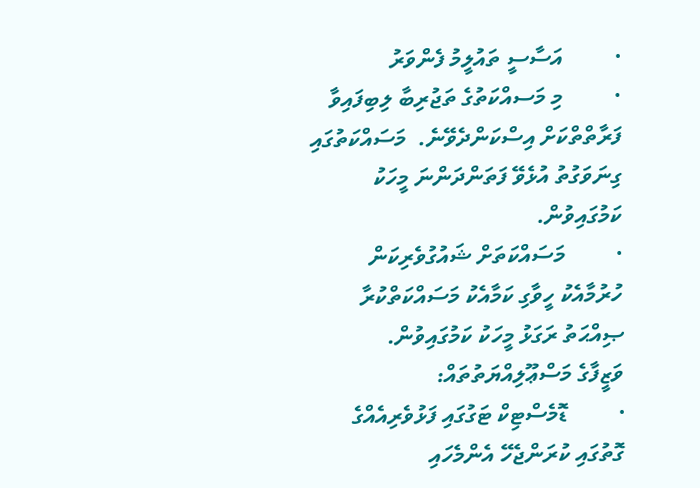·         އަސާސީ ތައުލީމު ފެންވަރު
·         މި މަސއްކަތުގެ ތަޖުރިބާ ލިބިފައިވާ ފަރާތްތްކަށް އިސްކަންދެވޭނެ.  މަސައްކަތުގައި ގިނަވަގުތު އުޅެވޭ ފަތަންދަންނަ މީހަކު ކަމުގައިވުން.
·         މަސައްކަތަށް ޝައުގުވެރިކަން ހުރުމާއެކު ހީވާގި ކަމާއެކު މަސައްކަތްކުރާ ޞިއްޙަތު ރަގަޅު މީހަކު ކަމުގައިވުން.
ވަޒީފާގެ މަސްޢޫލިއްޔަތުތައް:
·         ޑޮމެސްޓިކް ޓަގުގައި ފަޅުވެރިއެއްގެ ގޮތުގައި ކުރަންޖެހޭ އެންމެހައި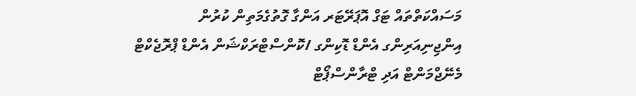މަސައްކަތްތައް ޓަގް އޮޕަރޭޓަރ އަންގާ ގޮތުގެމަތިން ކުރުން
އިންޖިނިއަރިންގ އެންޑް ޑޮކިންގ /ކޮންސްޓްރަކްޝަން އެންޑް ޕްރޮޖެކްޓް މެނޭޖްމަންޓް އަދި ޓްރާންސްޕޯޓް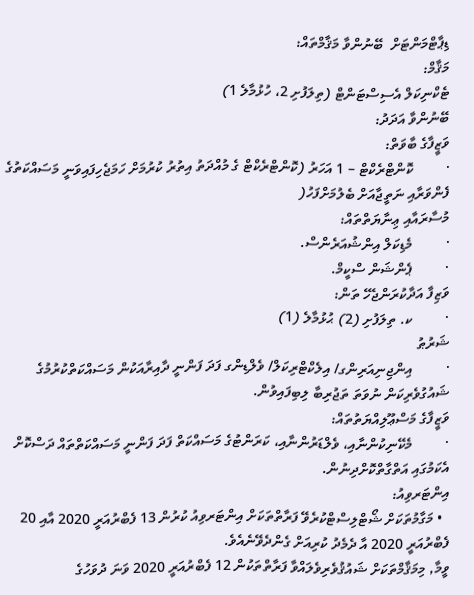ޑިޕާޓްމަންޓަށް  ބޭނުންވާ މަޤާމްތައް:
މަޤާމް:
ޓެކްނިކަލް އެސިސްޓަންޓް (ތިލަފުށި 2، ހުޅުމާލެ 1)
ބޭނުންވާ އަދަދު:
ވަޒީފާގެ ބާވަތް:
·         ކޮންޓްރެކްޓް – 1 އަހަރު (ކޮންޓްރެކްޓް ގެ މުއްދަތު އިތުރު ކުރުމަށް ހަމަޖެހިފައިވަނީ މަސައްކަތުގެ ފެންވަރާއި ނަތީޖާއަށް ބެލުމަށްފަހު(
މުސާރައާއި ޢިނާޔަތްތައް:
·         މެޑިކަލް އިންޝުއަރެންސް.
·         ޕެންޝަން ސްކީމް.
ވަޒިފާ އަދާކުރަންޖެހޭ ތަން:
·         ކ. ތިލަފުށި (2) ޙުޅުމާލެ (1)
ޝަރުޠު
·         އިންޖިނިއަރިންގ/ އިލެކްޓްރިކަލް/ ވެލްޑިންގ ފަދަ ފަންނީ ދާއިރާއަކުން މަސައްކަތްކުރުމުގެ ޝައުގުވެރިކަން ނުވަތަ ތަޖުރިބާ ލިބިފައިވުން.
ވަޒީފާގެ މަސްޢޫލިއްޔަތުތައް:
·         މެކޭނިކުންނާއި، ވެލްޑަރުންނާއި، ކަރަންޓުގެ މަސައްކަތް ފަދަ ފަންނީ މަސައްކަތްތައް ދަސްކޮށް އެކަމުގައި އަތްގާތްކޮށްދިނުން.
އިންޓަރވިއު:
  • މަގާމުތަކަށް ޝޯޓްލިސްޓްކުރެވޭ ފަރާތްތަކަށް އިންޓަރވިއު ކުރުން 13 ފެބްރުއަރީ 2020 އާއި 20 ފެބްރުއަރީ 2020 އާ ދެމެދު ކުރިއަށް ގެންދެވޭނެއެވެ.
ވީމާ, މިމަޤާމްތަކަށް ޝައުޤުވެރިވެލައްވާ ފަރާތްތަކުން 12 ފެބްރުއަރީ 2020 ވަނަ ދުވަހުގެ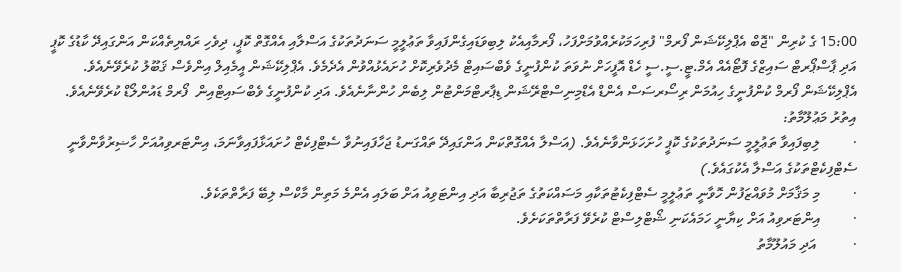15:00 ގެ ކުރިން "ޖޮބް އެޕްލިކޭޝަން ފޯރމް" ފުރިހަމަކުރެއްވުމަށްފަހު، ފޯރމާއިއެކު ލިބިވަޑައިގެންފައިވާ ތަޢުލީމީ ސަނަދުތަކުގެ އަސްލާއި އެއްގޮތް ކޮޕީ، ދިވެހި ރައްޔިތެއްކަން އަންގައިދޭ ކާޑުގެ ކޮޕީ އަދި ޕާސްޕޯރޓް ސައިޒްގެ ފޮޓޯއެއް އެމް.ޓީ.ސީ.ސީ ހެޑް އޮފީހަށް ނުވަތަ ކުންފުނީގެ ވެބްސައިޓް މެދުވެރިކޮށް ހުށައެޅުއްވުން އެދެމެވެ. އެޕްލިކޭޝަން އީމެއިލް އިންވެސް ޤަބޫލު ކުރެވޭނެއެވެ. އެޕްލިކޭޝަން ފޯރމް ކުންފުނީގެ ހިއުމަން ރިސޯރސަސް އެންޑް އެޑްމިނިސްޓްރޭޝަން ޑިޕާރޓްމަންޓުން ލިބެން ހުންނާނެއެވެ. އަދި ކުންފުނީގެ ވެބްސައިޓްއިން  ފޯރމް ޑައުންލޯޑް ކުރެވޭނެއެވެ.
އިތުރު މަޢުލޫމާތު:
·         ލިބިފައިވާ ތަޢުލީމީ ސަނަދުތަކުގެ ކޮޕީ ހުށަހަޅަންވާނެއެވެ. (އަސްލާ އެއްގޮތްކަން އަންގައިދޭ ތައްގަނޑު ޖަހާފައިނުވާ ސެޓްފިކެޓް ހުށައަޅާފައިވާނަމަ، އިންޓަރވިއުއަށް ހާޟިރުވާންވާނީ ސެޓްފިކެޓްތަކުގެ އަސްލާ އެކުގައެވެ.)
·         މި މަޤާމަށް މުވައްޒަފުން ހޮވާނީ ތަޢުލީމީ ސެޓްފިކެޓުތަކާއި މަސައްކަތުގެ ތަޖުރިބާ އަދި އިންޓަވިއު އަށް ބަލައި އެންމެ މަތިން މާކްސް ލިބޭ ފަރާތްތަކެވެ.
·         އިންޓަރވިއު އަށް ކިޔާނީ ހަމައެކަނި ޝޯޓްލިސްޓް ކުރެވޭ ފަރާތްތަކަށެވެ.
·          އަދި މައުލޫމާތު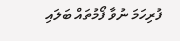ފުރިހަމަ ނުވާ ފޯމުތައް ބަލައި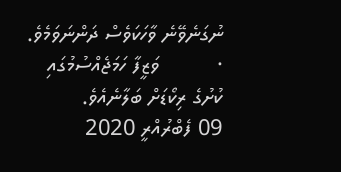ނުގަނެވޭނެ ވާހަކަވެސް ދަންނަވަމެވެ.
·          ވަޒީފާ ހަމަޖެއްސުމުގައި ކުށުގެ ރިކޯޑަށް ބަލާނެއެވެ.
09 ފެބްރުއްރީ 2020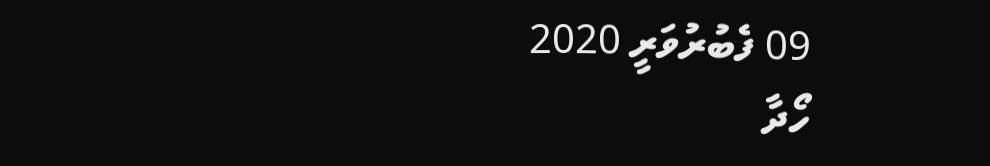09 ފެބުރުވަރީ 2020
ހޯދާ